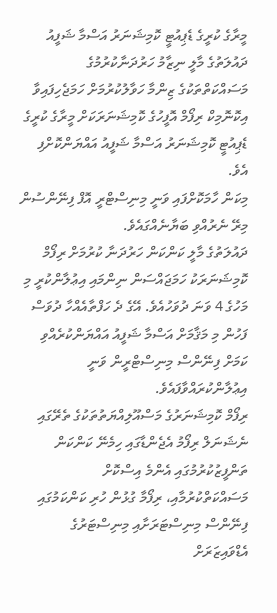މީރާގެ ކުރީގެ ޑެޕިއުޓީ ކޮމިޝަނަރު އަސްމާ ޝަފީއު
ދައުލަތުގެ މާލީ ނިޒާމު ހަރުދަނާކުރުމުގެ މަސައްކަތްތަކުގެ ޒިންމާ ހަވާލުކުރުމަށް ހަމަޖެހިފައިވާ އިކޮނޮމިކް ރިފޯމް އޮފީހުގެ ކޮމިޝަނަރަކަށް މީރާގެ ކުރީގެ ޑެޕިއުޓީ ކޮމިޝަނަރު އަސްމާ ޝަފީއު އައްޔަންކޮށްފި އެވެ.
މިކަން ހާމަކޮށްފައި ވަނީ މިނިސްޓްރީ އޮފް ފިނޭންސުން މިރޭ ނެރުއްވި ބަޔާނެއްގައެވެ.
ދައުލަތުގެ މާލީ ކަންކަން ހަރުދަނާ ކުރުމަށް ރިފޯމް ކޮމިޝަނަރަކު ހަމަޖައްސަން ނިންމައި އިޢުލާންކުރީ މި މަހުގެ 4 ވަނަ ދުވަހުއެވެ. އޭގެ ދެ ހަފްތާއެއްހާ ދުވަސް ފަހުން މި މަޤާމަށް އަސްމާ ޝަފީއު އައްޔަންކުރެއްވި ކަމަށް ފިނޭންސް މިނިސްޓްރީން ވަނީ އިޢުލާންކުރައްވާފައެވެ.
ރިފޯމް ކޮމިޝަނަރުގެ މަސްއޫލިއްޔަތުތަކުގެ ތެރޭގައި ނެޝަނަލް ރިފޯމު އެޖެންޑާގައި ހިމެނޭ ކަންކަން ތަންފީޒުކުރުމުގައި އެންމެ އިސްކޮށް މަސައްކަތްކުރުމާއި، ރިފޯމާ ގުޅުން ހުރި ކަންކަމުގައި ފިނޭންސް މިނިސްޓަރަށާއި މިނިސްޓަރުގެ އެޑްވައިޒަރަށް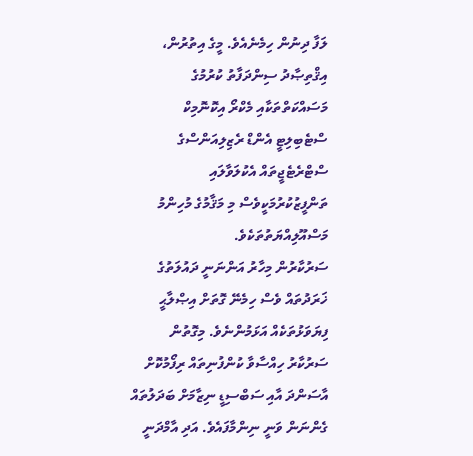ލަފާ ދިނުން ހިމެނެއެވެ. މީގެ އިތުރުން، އިޤްތިޞާދު ސިންދަފާތު ކުރުމުގެ މަސައްކަތްތަކާއި މެކްރޯ އިކޮނޮމިކް ސްޓެބިލިޓީ އެންޑް ރެޒިލިއަންސްގެ ސްޓްރެޓެޖީތައް އެކުލަވާލައި ތަންފީޒުކުރުމަކީވެސް މި މަޤާމުގެ މުހިންމު މަސްއޫލިއްޔަތުތަކެވެ.
ސަރުކާރުން މިހާރު އަންނަނީ ދައުލަތުގެ ޚަރަދުތައް ވެސް ހިމެނޭ ގޮތަށް އިޞްލާޙީ ފިޔަވަޅުތަކެއް އަޅަމުންނެވެ. މިގޮތުން ސަރުކާރު ހިއްސާވާ ކުންފުނިތައް ރިފޯމުކޮށް އާސަންދަ އާއި ސަބްސިޑީ ނިޒާމަށް ބަދަލުތައް ގެންނަން ވަނީ ނިންމާފައެވެ. އަދި އާމްދަނީ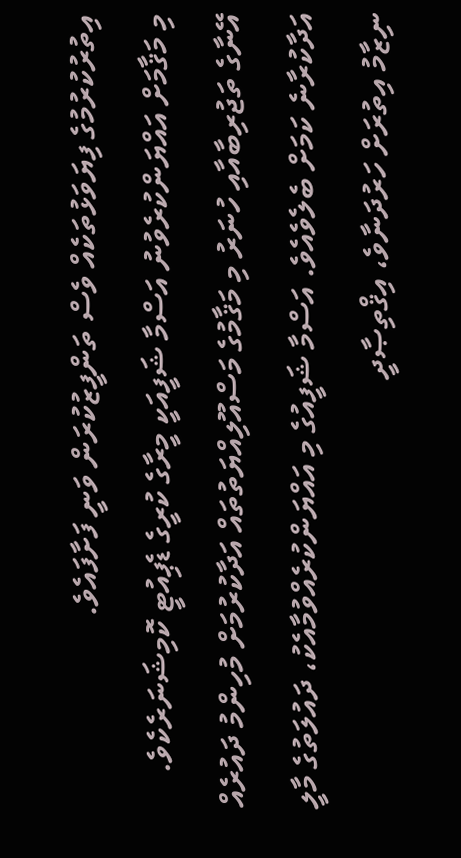އިތުރުކުރުމުގެ ފިޔަވަޅުތަކެއް ވެސް ތަންފީޒުކުރަން ވަނީ ފަށާފައެވެ.
މި މަޤާމަށް އައްޔަންކުރެވުނު އަސްމާ ޝަފީއަކީ މީރާގެ ކުރީގެ ޑެޕިއުޓީ ކޮމިޝަނަރެކެވެ. އޭނާގެ ތަޖުރިބާއާއި ހުނަރު މި މަޤާމުގެ މަސްއޫލިއްޔަތުތައް އަދާކުރުމަށް މުހިންމު ދައުރެއް އަދާކުރާނެ ކަމަށް ބެލެވެއެވެ. އަސްމާ ޝަފީއުގެ މި އައްޔަންކުރެއްވުމާއެކު، ދައުލަތުގެ މާލީ ނިޒާމު އިތުރަށް ހަރުދަނާވެ، އިޤްތިޞާދީ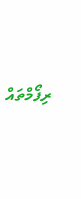ރިފޯމްތައް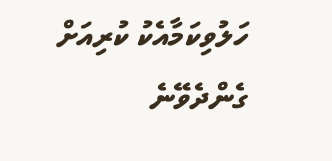ހަލުވިކަމާއެކު ކުރިއަށް ގެންދެވޭނެ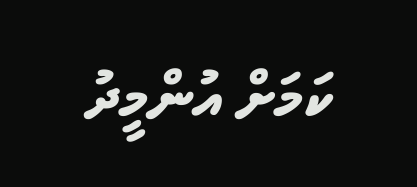ކަމަށް އުންމީދު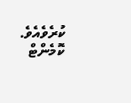ކުރެވެއެވެ.
ކޮމެންޓް